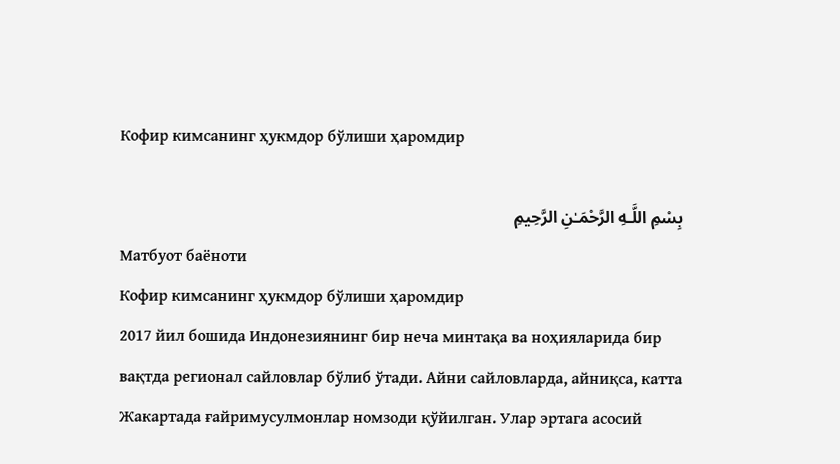Кофир кимсанинг ҳукмдор бўлиши ҳаромдир

بِسْمِ اللَّـهِ الرَّحْمَـٰنِ الرَّحِيمِ
Матбуот баёноти
Кофир кимсанинг ҳукмдор бўлиши ҳаромдир
2017 йил бошида Индонезиянинг бир неча минтақа ва ноҳияларида бир вақтда регионал сайловлар бўлиб ўтади. Айни сайловларда, айниқса, катта Жакартада ғайримусулмонлар номзоди қўйилган. Улар эртага асосий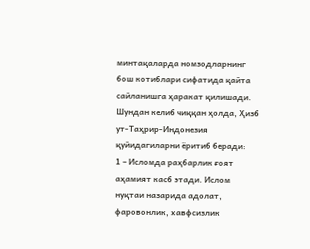минтақаларда номзодларнинг бош котиблари сифатида қайта сайланишга ҳаракат қилишади.
Шундан келиб чиққан ҳолда, Ҳизб ут-Таҳрир-Индонезия қуйидагиларни ёритиб беради:
1 – Исломда раҳбарлик ғоят аҳамият касб этади. Ислом нуқтаи назарида адолат, фаровонлик, хавфсизлик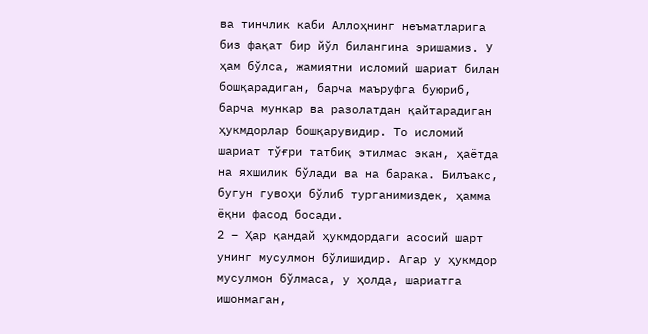ва тинчлик каби Аллоҳнинг неъматларига биз фақат бир йўл билангина эришамиз. У ҳам бўлса, жамиятни исломий шариат билан бошқарадиган, барча маъруфга буюриб, барча мункар ва разолатдан қайтарадиган ҳукмдорлар бошқарувидир. То исломий шариат тўғри татбиқ этилмас экан, ҳаётда на яхшилик бўлади ва на барака. Билъакс, бугун гувоҳи бўлиб турганимиздек, ҳамма ёқни фасод босади.
2 – Ҳар қандай ҳукмдордаги асосий шарт унинг мусулмон бўлишидир. Агар у ҳукмдор мусулмон бўлмаса, у ҳолда, шариатга ишонмаган,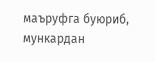маъруфга буюриб, мункардан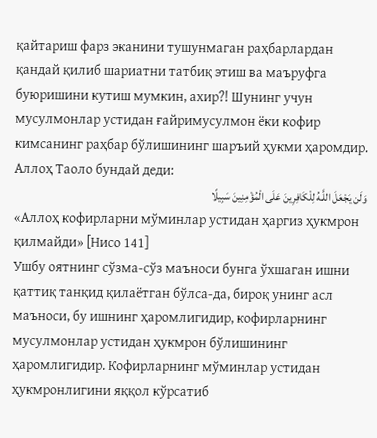қайтариш фарз эканини тушунмаган раҳбарлардан қандай қилиб шариатни татбиқ этиш ва маъруфга буюришини кутиш мумкин, ахир?! Шунинг учун мусулмонлар устидан ғайримусулмон ёки кофир кимсанинг раҳбар бўлишининг шаръий ҳукми ҳаромдир.
Аллоҳ Таоло бундай деди:
وَلَن يَجْعَلَ اللَّـهُ لِلْكَافِرِينَ عَلَى الْمُؤْمِنِينَ سَبِيلًا
«Аллоҳ кофирларни мўминлар устидан ҳаргиз ҳукмрон қилмайди» [Нисо 141]
Ушбу оятнинг сўзма-сўз маъноси бунга ўхшаган ишни қаттиқ танқид қилаётган бўлса-да, бироқ унинг асл маъноси, бу ишнинг ҳаромлигидир, кофирларнинг мусулмонлар устидан ҳукмрон бўлишининг ҳаромлигидир. Кофирларнинг мўминлар устидан ҳукмронлигини яққол кўрсатиб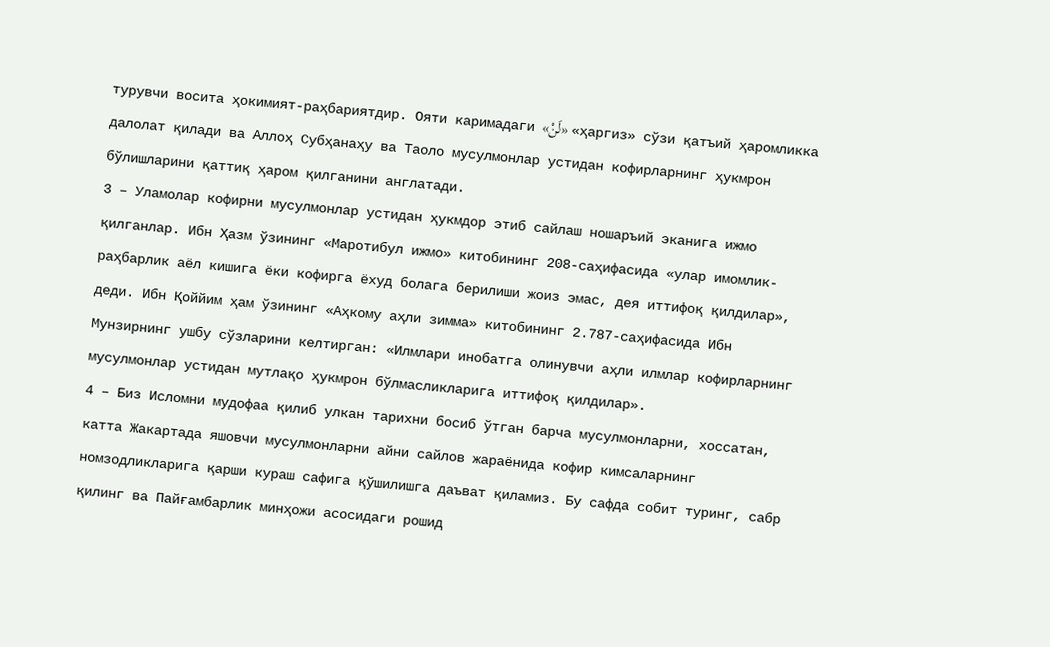турувчи восита ҳокимият-раҳбариятдир. Ояти каримадаги «لَنْ» «ҳаргиз» сўзи қатъий ҳаромликка далолат қилади ва Аллоҳ Субҳанаҳу ва Таоло мусулмонлар устидан кофирларнинг ҳукмрон бўлишларини қаттиқ ҳаром қилганини англатади.
3 – Уламолар кофирни мусулмонлар устидан ҳукмдор этиб сайлаш ношаръий эканига ижмо қилганлар. Ибн Ҳазм ўзининг «Маротибул ижмо» китобининг 208-саҳифасида «улар имомлик-раҳбарлик аёл кишига ёки кофирга ёхуд болага берилиши жоиз эмас, дея иттифоқ қилдилар», деди. Ибн Қоййим ҳам ўзининг «Аҳкому аҳли зимма» китобининг 2.787-саҳифасида Ибн Мунзирнинг ушбу сўзларини келтирган: «Илмлари инобатга олинувчи аҳли илмлар кофирларнинг мусулмонлар устидан мутлақо ҳукмрон бўлмасликларига иттифоқ қилдилар».
4 – Биз Исломни мудофаа қилиб улкан тарихни босиб ўтган барча мусулмонларни, хоссатан, катта Жакартада яшовчи мусулмонларни айни сайлов жараёнида кофир кимсаларнинг номзодликларига қарши кураш сафига қўшилишга даъват қиламиз. Бу сафда собит туринг, сабр қилинг ва Пайғамбарлик минҳожи асосидаги рошид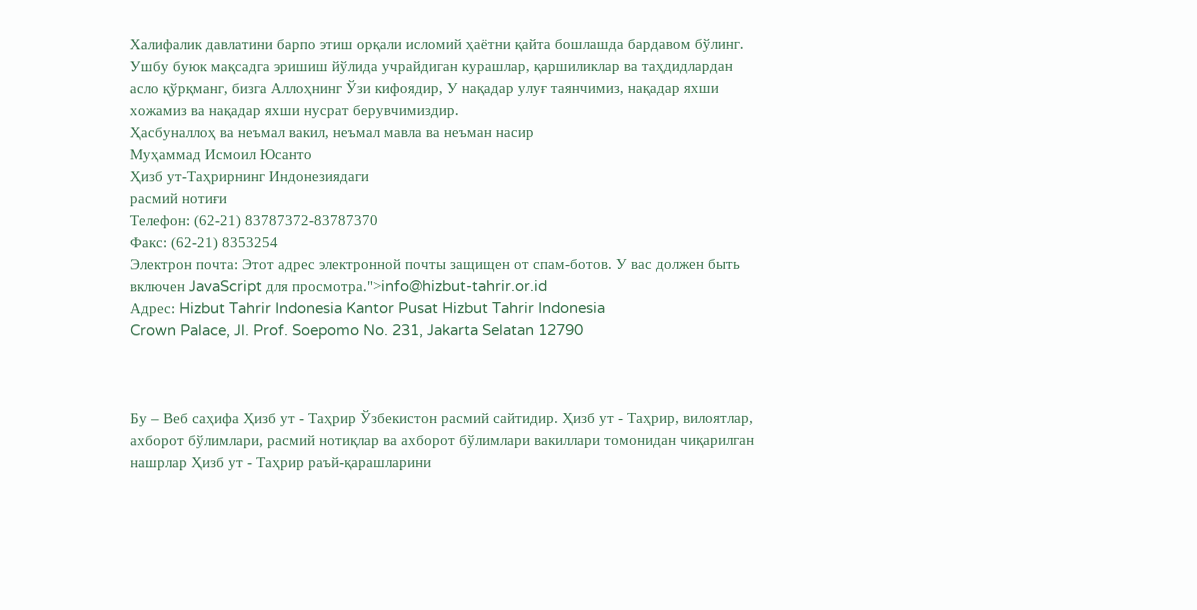Халифалик давлатини барпо этиш орқали исломий ҳаётни қайта бошлашда бардавом бўлинг. Ушбу буюк мақсадга эришиш йўлида учрайдиган курашлар, қаршиликлар ва таҳдидлардан асло қўрқманг, бизга Аллоҳнинг Ўзи кифоядир, У нақадар улуғ таянчимиз, нақадар яхши хожамиз ва нақадар яхши нусрат берувчимиздир.
Ҳасбуналлоҳ ва неъмал вакил, неъмал мавла ва неъман насир
Муҳаммад Исмоил Юсанто
Ҳизб ут-Таҳрирнинг Индонезиядаги
расмий нотиғи
Телефон: (62-21) 83787372-83787370
Факс: (62-21) 8353254
Электрон почта: Этот адрес электронной почты защищен от спам-ботов. У вас должен быть включен JavaScript для просмотра.">info@hizbut-tahrir.or.id
Адрес: Hizbut Tahrir Indonesia Kantor Pusat Hizbut Tahrir Indonesia
Crown Palace, Jl. Prof. Soepomo No. 231, Jakarta Selatan 12790



Бу – Веб саҳифа Ҳизб ут - Таҳрир Ўзбекистон расмий сайтидир. Ҳизб ут - Таҳрир, вилоятлар, ахборот бўлимлари, расмий нотиқлар ва ахборот бўлимлари вакиллари томонидан чиқарилган нашрлар Ҳизб ут - Таҳрир раъй-қарашларини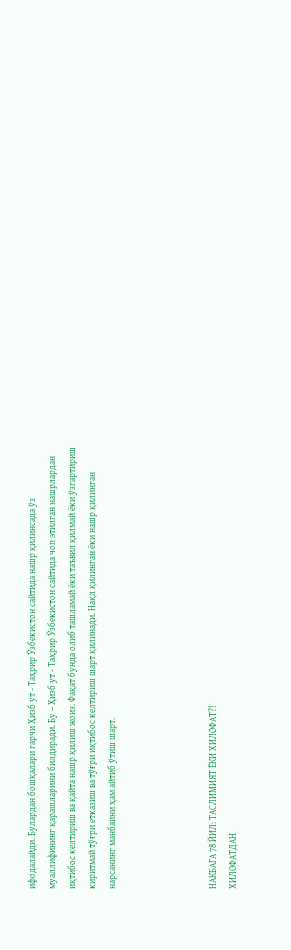ифодалайди. Булардан бошқалари гарчи Ҳизб ут - Таҳрир Ўзбекистон сайтида нашр қилинсада ўз муаллифининг қарашларини билдиради. Бу – Ҳизб ут - Таҳрир Ўзбекистон сайтида чоп этилган нашрлардан иқтибос келтириш ва қайта нашр қилиш жоиз. Фақат бунда олиб ташламай ёки таъвил қилмай ёки ўзгартириш киритмай тўғри етказиш ва тўғри иқтибос келтириш шарт қилинади. Нақл қилинган ёки нашр қилинган нарсанинг манбаини ҳам айтиб ўтиш шарт.




НАКБАГА 78 ЙИЛ: ТАСЛИМИЯТ ЁКИ ХИЛОФАТ?!
ХИЛОФАТДАН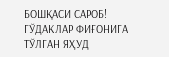БОШҚАСИ САРОБ!
ГЎДАКЛАР ФИҒОНИГА ТЎЛГАН ЯҲУД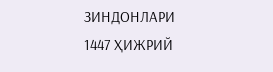ЗИНДОНЛАРИ
1447 ҲИЖРИЙ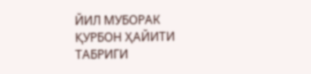ЙИЛ МУБОРАК ҚУРБОН ҲАЙИТИ ТАБРИГИ